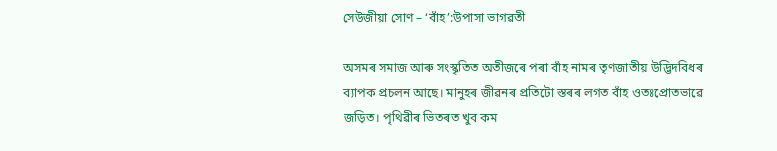সেউজীয়া সোণ – ‘বাঁহ’:উপাসা ভাগৱতী

অসমৰ সমাজ আৰু সংস্কৃতিত অতীজৰে পৰা বাঁহ নামৰ তৃণজাতীয় উদ্ভিদবিধৰ ব্যাপক প্ৰচলন আছে। মানুহৰ জীৱনৰ প্ৰতিটো স্তৰৰ লগত বাঁহ ওতঃপ্ৰোতভাৱে জড়িত। পৃথিৱীৰ ভিতৰত খুব কম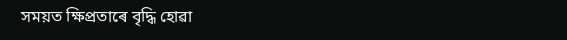সময়ত ক্ষিপ্ৰতাৰে বৃদ্ধি হোৱা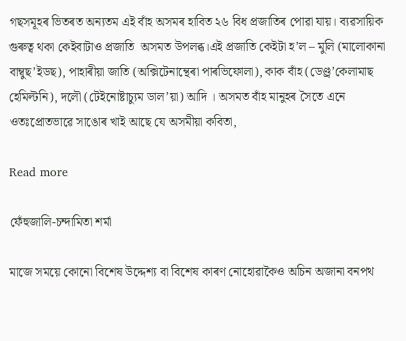গছসমূহৰ ভিতৰত অন্যতম এই বাঁহ অসমৰ হাবিত ২৬ বিধ প্ৰজাতিৰ পোৱা যায়। ব্যৱসায়িক গুৰুত্ব থকা কেইবাটাও প্ৰজাতি  অসমত উপলব্ধ।এই প্ৰজাতি কেইটা হ’ল – মুলি (মালোকানা বাম্বুছ’ইডছ), পাহাৰীয়া জাতি (অক্সিটেনান্থেৰা পাৰভিফোলা), কাক বাঁহ (ডেণ্ড্ৰ’কেলামাছ হেমিল্টনি), দলৌ (টেইনোষ্টাচ্যুম ডাল’য়া) আদি । অসমত বাঁহ মানুহৰ সৈতে এনে ওতঃপ্ৰোতভাৱে সাঙোৰ খাই আছে যে অসমীয়া কবিতা,

Read more

ফেঁহুজালি-চন্দামিতা শৰ্মা

মাজে সময়ে কোনো বিশেষ উদ্দেশ্য বা বিশেষ কাৰণ নোহোৱাকৈও অচিন অজানা বনপথ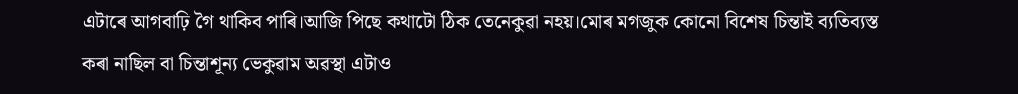এটাৰে আগবাঢ়ি গৈ থাকিব পাৰি।আজি পিছে কথাটো ঠিক তেনেকুৱা নহয়।মোৰ মগজুক কোনো বিশেষ চিন্তাই ব্যতিব্যস্ত কৰা নাছিল বা চিন্তাশূন্য ভেকুৱাম অৱস্থা এটাও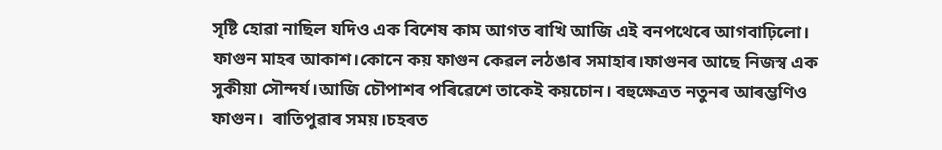সৃষ্টি হোৱা নাছিল যদিও এক বিশেষ কাম আগত ৰাখি আজি এই বনপথেৰে আগবাঢ়িলো। ফাগুন মাহৰ আকাশ।কোনে কয় ফাগুন কেৱল লঠঙাৰ সমাহাৰ।ফাগুনৰ আছে নিজস্ব এক সুকীয়া সৌন্দর্য।আজি চৌপাশৰ পৰিৱেশে তাকেই কয়চোন। বহুক্ষেত্ৰত নতুনৰ আৰম্ভণিও ফাগুন।  ৰাতিপুৱাৰ সময়।চহৰত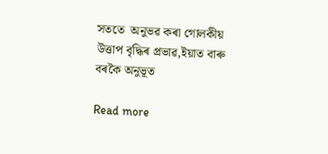সততে  অনুভৱ কৰা গোলকীয় উত্তাপ বৃদ্ধিৰ প্ৰভাৱ,ইয়াত বাৰু বৰকৈ অনুভূত

Read more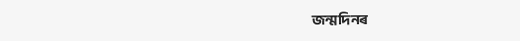জন্মদিনৰ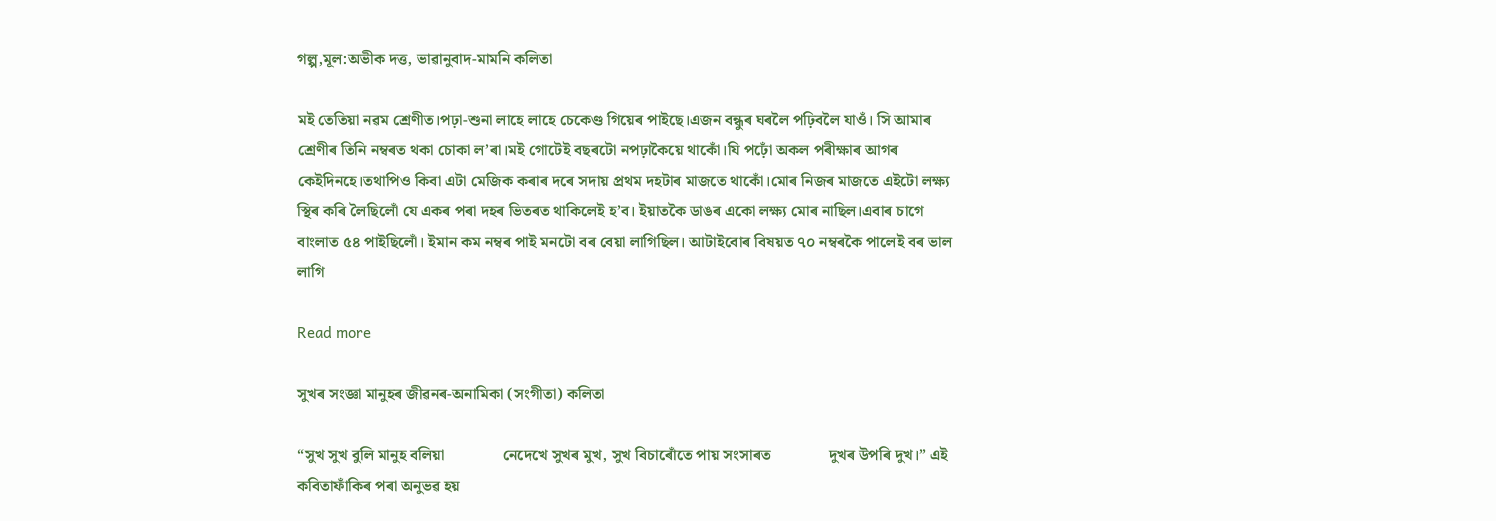গল্প,মূল:অভীক দত্ত, ভাৱানুবাদ-মামনি কলিতা

মই তেতিয়া নৱম শ্ৰেণীত।পঢ়া-শুনা লাহে লাহে চেকেণ্ড গিয়েৰ পাইছে।এজন বন্ধুৰ ঘৰলৈ পঢ়িবলৈ যাওঁ। সি আমাৰ শ্ৰেণীৰ তিনি নম্বৰত থকা চোকা ল’ৰা।মই গোটেই বছৰটো নপঢ়াকৈয়ে থাকোঁ।যি পঢ়োঁ অকল পৰীক্ষাৰ আগৰ কেইদিনহে।তথাপিও কিবা এটা মেজিক কৰাৰ দৰে সদায় প্ৰথম দহটাৰ মাজতে থাকোঁ।মোৰ নিজৰ মাজতে এইটো লক্ষ্য স্থিৰ কৰি লৈছিলোঁ যে একৰ পৰা দহৰ ভিতৰত থাকিলেই হ’ব। ইয়াতকৈ ডাঙৰ একো লক্ষ্য মোৰ নাছিল।এবাৰ চাগে বাংলাত ৫৪ পাইছিলোঁ। ইমান কম নম্বৰ পাই মনটো বৰ বেয়া লাগিছিল। আটাইবোৰ বিষয়ত ৭০ নম্বৰকৈ পালেই বৰ ভাল লাগি

Read more

সুখৰ সংজ্ঞা মানুহৰ জীৱনৰ-অনামিকা (সংগীতা) কলিতা

“সুখ সুখ বুলি মানুহ বলিয়া               নেদেখে সুখৰ মুখ, সুখ বিচাৰোঁতে পায় সংসাৰত               দুখৰ উপৰি দুখ।” এই কবিতাফাঁকিৰ পৰা অনুভৱ হয়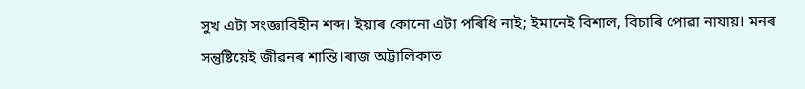সুখ এটা সংজ্ঞাবিহীন শব্দ। ইয়াৰ কোনো এটা পৰিধি নাই; ইমানেই বিশাল, বিচাৰি পোৱা নাযায়। মনৰ সন্তুষ্টিয়েই জীৱনৰ শান্তি।ৰাজ অট্টালিকাত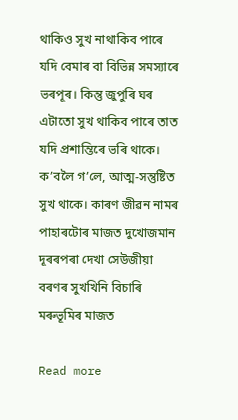থাকিও সুখ নাথাকিব পাৰে যদি বেমাৰ বা বিভিন্ন সমস্যাৰে ভৰপূৰ। কিন্তু জুপুৰি ঘৰ এটাতো সুখ থাকিব পাৰে তাত যদি প্ৰশান্তিৰে ভৰি থাকে। ক’বলৈ গ’লে, আত্ম-সন্তুষ্টিত সুখ থাকে। কাৰণ জীৱন নামৰ পাহাৰটোৰ মাজত দুখোজমান দূৰৰপৰা দেখা সেউজীয়া বৰণৰ সুখখিনি বিচাৰি মৰুভূমিৰ মাজত

Read more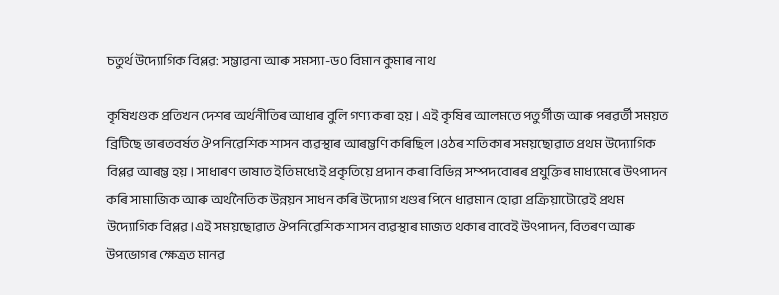চতুৰ্থ উদ্যোগিক বিপ্লৱ: সম্ভাৱনা আৰু সমস্যা-ড০ বিমান কুমাৰ নাথ

কৃষিখণ্ডক প্ৰতিখন দেশৰ অৰ্থনীতিৰ আধাৰ বুলি গণ্য কৰা হয়। এই কৃষিৰ আলমতে পতুৰ্গীজ আৰু পৰৱৰ্তী সময়ত ব্ৰিটিছে ভাৰতবৰ্ষত ঔপনিৱেশিক শাসন ব্যৱস্থাৰ আৰম্ভণি কৰিছিল।ওঠৰ শতিকাৰ সময়ছোৱাত প্ৰথম উদ্যোগিক বিপ্লৱ আৰম্ভ হয়। সাধাৰণ ভাষাত ইতিমধ্যেই প্ৰকৃতিয়ে প্ৰদান কৰা বিভিন্ন সম্পদবোৰৰ প্ৰযুক্তিৰ মাধ্যমেৰে উৎপাদন কৰি সামাজিক আৰু অৰ্থনৈতিক উন্নয়ন সাধন কৰি উদ্যোগ খণ্ডৰ পিনে ধাৱমান হোৱা প্ৰক্ৰিয়াটোৱেই প্ৰথম উদ্যোগিক বিপ্লৱ।এই সময়ছোৱাত ঔপনিৱেশিক শাসন ব্যৱস্থাৰ মাজত থকাৰ বাবেই উৎপাদন, বিতৰণ আৰু উপভোগৰ ক্ষেত্ৰত মানৱ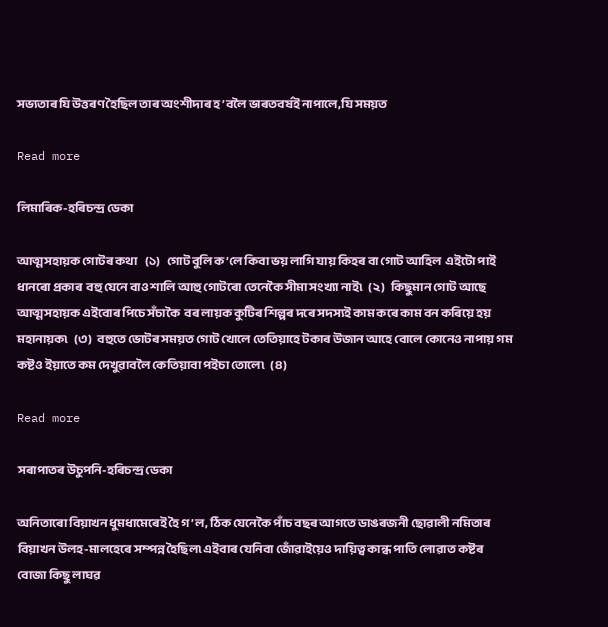সভ্যতাৰ যি উত্তৰণ হৈছিল তাৰ অংশীদাৰ হ’বলৈ ভাৰতবৰ্ষই নাপালে,যি সময়ত

Read more

লিমাৰিক-হৰিচন্দ্ৰ ডেকা

আত্মসহায়ক গোটৰ কথা    (১)   গোট বুলি ক’লে কিবা ভয় লাগি যায় কিহৰ বা গোট আহিল  এইটো পাই ধানৰো প্ৰকাৰ  বহু যেনে বাও শালি আহু গোটৰো তেনেকৈ সীমা সংখ্যা নাই৷   (২)   কিছুমান গোট আছে আত্মসহায়ক এইবোৰ পিচে সঁচাকৈ  বৰ লায়ক কুটিৰ শিল্পৰ দৰে সদস্যই কাম কৰে কাম বন কৰিয়ে হয় মহানায়ক৷   (৩)   বহুতে ভোটৰ সময়ত গোট খোলে তেতিয়াহে টকাৰ উজান আহে বোলে কোনেও নাপায় গম কষ্টও ইয়াতে কম দেখুৱাবলৈ কেতিয়াবা পইচা তোলে৷   (৪)

Read more

সৰাপাতৰ উচুপনি-হৰিচন্দ্ৰ ডেকা

অনিতাৰো বিয়াখন ধুমধামেৰেই হৈ গ’ল, ঠিক যেনেকৈ পাঁচ বছৰ আগতে ডাঙৰজনী ছোৱালী নমিতাৰ বিয়াখন উলহ-মালহেৰে সম্পন্ন হৈছিল৷ এইবাৰ যেনিবা জোঁৱাইয়েও দায়িত্ব কান্ধ পাতি লোৱাত কষ্টৰ বোজা কিছু লাঘৱ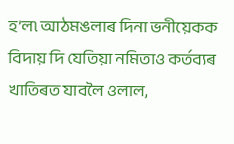হ’ল৷ আঠমঙলাৰ দিনা ভনীয়েকক বিদায় দি যেতিয়া নমিতাও কৰ্তব্যৰ খাতিৰত যাবলৈ ওলাল,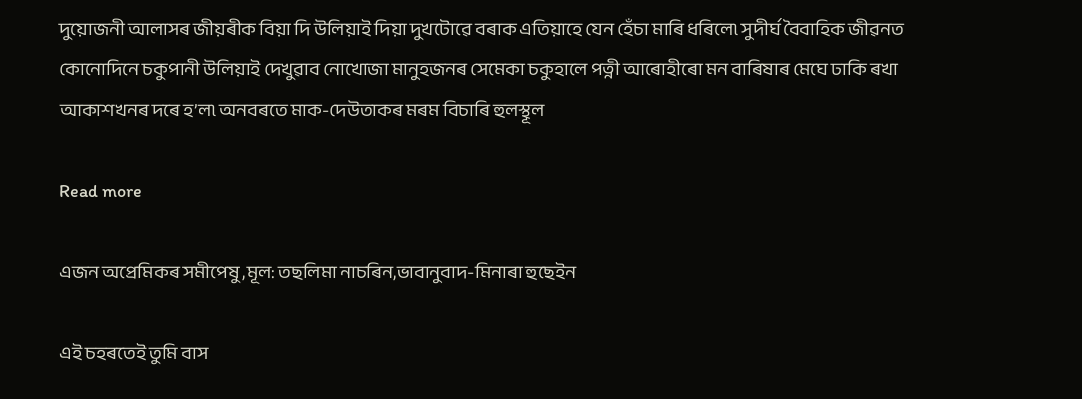দুয়োজনী আলাসৰ জীয়ৰীক বিয়া দি উলিয়াই দিয়া দুখটোৱে বৰাক এতিয়াহে যেন হেঁচা মাৰি ধৰিলে৷ সুদীৰ্ঘ বৈবাহিক জীৱনত কোনোদিনে চকুপানী উলিয়াই দেখুৱাব নোখোজা মানুহজনৰ সেমেকা চকুহালে পত্নী আৰোহীৰো মন বাৰিষাৰ মেঘে ঢাকি ৰখা আকাশখনৰ দৰে হ’ল৷ অনবৰতে মাক-দেউতাকৰ মৰম বিচাৰি হুলস্থূল

Read more

এজন অপ্ৰেমিকৰ সমীপেষু ,মূল: তছলিমা নাচৰিন,ভাবানুবাদ-মিনাৰা হুছেইন

এই চহৰতেই তুমি বাস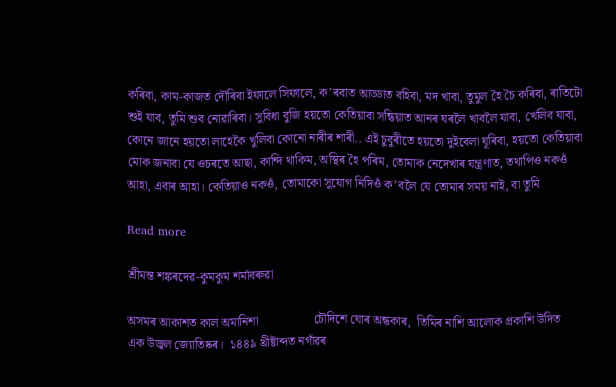কৰিবা, কাম-কাজত দৌৰিবা ইফালে সিফালে, ক’ৰবাত আড্ডাত বহিবা, মদ খাবা, তুমুল হৈ চৈ কৰিবা, ৰাতিটো শুই যাব, তুমি শুব নোৱাৰিবা। সুবিধা বুজি হয়তো কেতিয়াবা সন্ধিয়াত আনৰ ঘৰলৈ খাবলৈ যাবা, খেলিব যাবা, কোনে জানে হয়তো লাহেকৈ খুলিবা কোনো নাৰীৰ শাৰী.. এই চুবুৰীতে হয়তো দুইবেলা ঘূৰিবা, হয়তো কেতিয়াবা মোক জনাবা যে ওচৰতে আছা, কান্দি থাকিম, অস্থিৰ হৈ পৰিম, তোমাক নেদেখাৰ যন্ত্ৰণাত, তথাপিও নকওঁ আহা, এবাৰ আহা। কেতিয়াও নকওঁ, তোমাকো সুযোগ নিদিওঁ ক’বলৈ যে তোমাৰ সময় নাই, বা তুমি

Read more

শ্ৰীমন্ত শঙ্কৰদেৱ-কুমকুম শৰ্মাবৰুৱা

অসমৰ আকাশত কাল অমানিশা                  চৌদিশে ঘোৰ অন্ধকাৰ,  তিমিৰ নাশি আলোক প্ৰকাশি উদিত                   এক উজ্বল জ্যোতিষ্কৰ।  ১৪৪৯ খ্ৰীষ্টাব্দত নগাঁৱৰ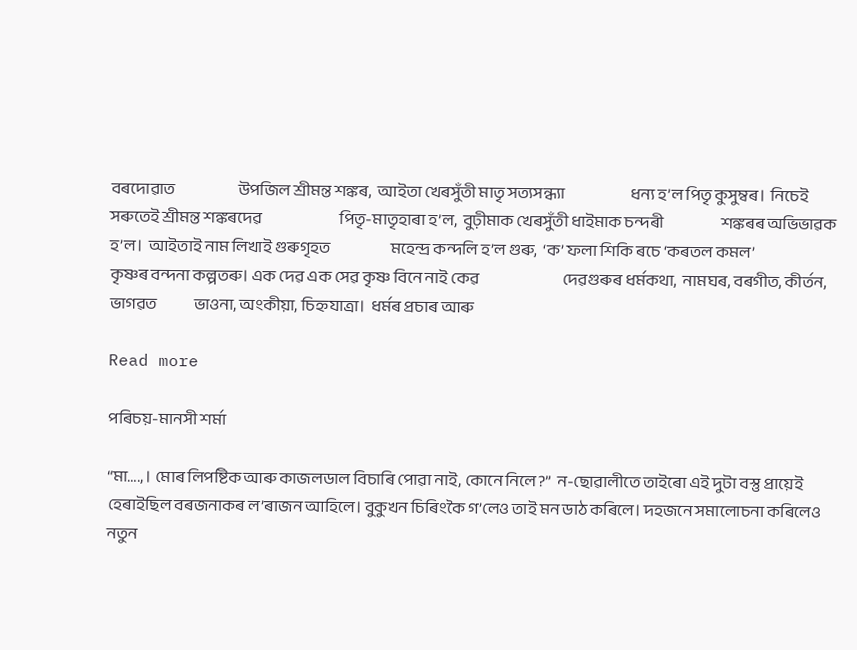বৰদোৱাত                      উপজিল শ্ৰীমন্ত শঙ্কৰ,  আইতা খেৰসুঁতী মাতৃ সত্যসন্ধ্যা                       ধন্য হ’ল পিতৃ কুসুম্বৰ।  নিচেই সৰুতেই শ্ৰীমন্ত শঙ্কৰদেৱ                           পিতৃ-মাতৃহাৰা হ’ল,  বুঢ়ীমাক খেৰসুঁতী ধাইমাক চন্দৰী                    শঙ্কৰৰ অভিভাৱক হ’ল।  আইতাই নাম লিখাই গুৰুগৃহত                     মহেন্দ্ৰ কন্দলি হ’ল গুৰু,  ‘ক’ ফলা শিকি ৰচে ‘কৰতল কমল’                     কৃষ্ণৰ বন্দনা কল্পতৰু। এক দেৱ এক সেৱ কৃষ্ণ বিনে নাই কেৱ                             দেৱগুৰুৰ ধৰ্মকথা,  নামঘৰ, বৰগীত, কীৰ্তন, ভাগৱত             ভাওনা, অংকীয়া, চিহ্নযাত্ৰা।  ধৰ্মৰ প্ৰচাৰ আৰু

Read more

পৰিচয়-মানসী শৰ্মা

“মা…., । মোৰ লিপষ্টিক আৰু কাজলডাল বিচাৰি পোৱা নাই, কোনে নিলে?”  ন-ছোৱালীতে তাইৰো এই দুটা বস্তু প্ৰায়েই হেৰাইছিল বৰজনাকৰ ল’ৰাজন আহিলে। বুকুখন চিৰিংকৈ গ’লেও তাই মন ডাঠ কৰিলে। দহজনে সমালোচনা কৰিলেও  নতুন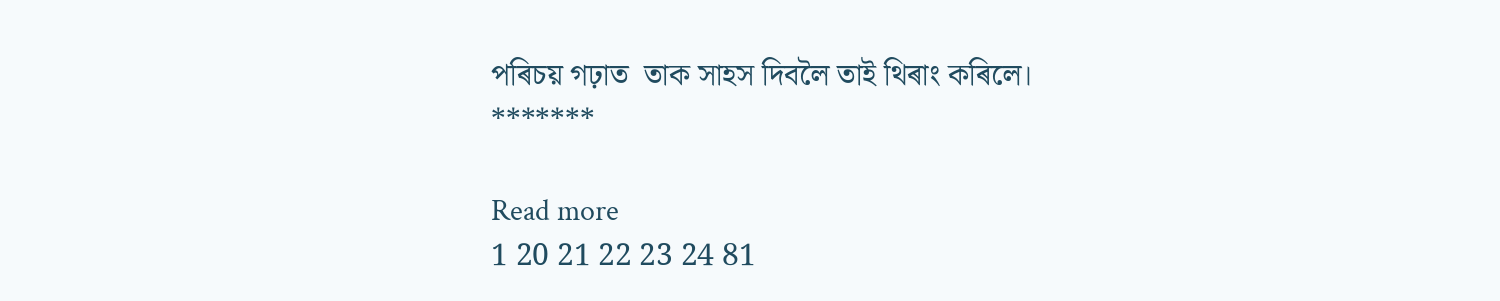পৰিচয় গঢ়াত  তাক সাহস দিবলৈ তাই থিৰাং কৰিলে। *******

Read more
1 20 21 22 23 24 81